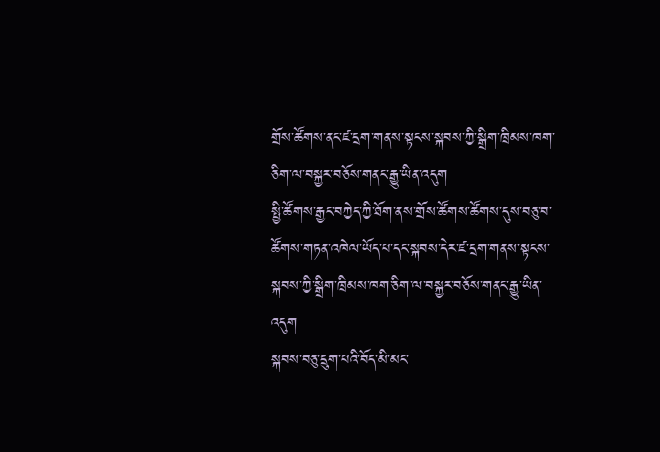གྲོས་ཚོགས་ནང་ཛ་དྲག་གནས་སྟངས་སྐབས་ཀྱི་སྒྲིག་ཁྲིམས་ཁག་ཅིག་ལ་བསྐྱར་བཅོས་གནང་རྒྱུ་ཡིན་འདུག
སྤྱི་ཚོགས་རྒྱང་བཀྱེད་ཀྱི་ཐོག་ནས་གྲོས་ཚོགས་ཚོགས་དུས་བཅུ་བ་ཚོགས་གཏན་འཁེལ་ཡོད་པ་དང་སྐབས་དེར་ཛ་དྲག་གནས་སྟངས་སྐབས་ཀྱི་སྒྲིག་ཁྲིམས་ཁག་ཅིག་ལ་བསྐྱར་བཅོས་གནང་རྒྱུ་ཡིན་འདུག
སྐབས་བཅུ་དྲུག་པའི་བོད་མི་མང་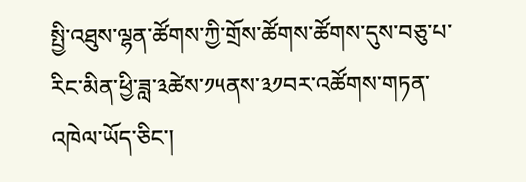སྤྱི་འཐུས་ལྷན་ཚོགས་ཀྱི་གྲོས་ཚོགས་ཚོགས་དུས་བཅུ་པ་རིང་མིན་ཕྱི་ཟླ་༣ཚེས་༡༥ནས་༣༡བར་འཚོགས་གཏན་འཁེལ་ཡོད་ཅིང་།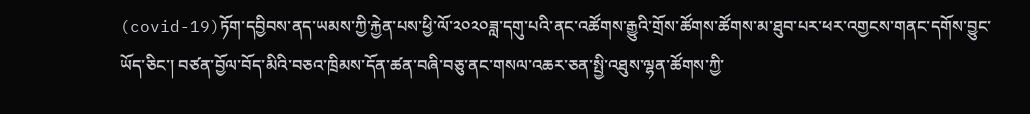(covid-19)ཏོག་དབྱིབས་ནད་ཡམས་ཀྱི་རྐྱེན་པས་ཕྱི་ལོ་༢༠༢༠ཟླ་དགུ་པའི་ནང་འཚོགས་རྒྱུའི་གྲོས་ཚོགས་ཚོགས་མ་ཐུབ་པར་ཕར་འགྱངས་གནང་དགོས་བྱུང་ཡོད་ཅིང་། བཙན་བྱོལ་བོད་མིའི་བཅའ་ཁྲིམས་དོན་ཚན་བཞི་བཅུ་ནང་གསལ་འཆར་ཅན་སྤྱི་འཐུས་ལྷན་ཚོགས་ཀྱི་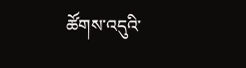ཚོགས་འདུའི་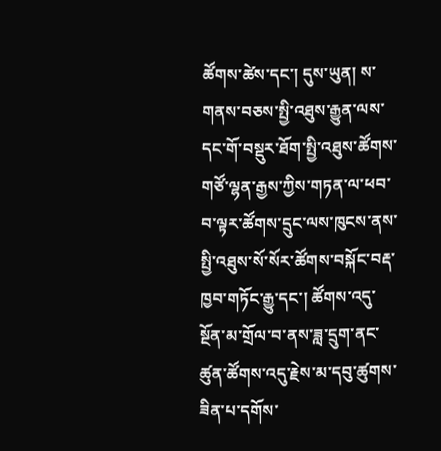ཚོགས་ཚེས་དང་། དུས་ཡུན། ས་གནས་བཅས་སྤྱི་འཐུས་རྒྱུན་ལས་དང་གོ་བསྡུར་ཐོག་སྤྱི་འཐུས་ཚོགས་གཙོ་ལྷན་རྒྱས་ཀྱིས་གཏན་ལ་ཕབ་བ་ལྟར་ཚོགས་དྲུང་ལས་ཁུངས་ནས་སྤྱི་འཐུས་སོ་སོར་ཚོགས་བསྐོང་བརྡ་ཁྱབ་གཏོང་རྒྱུ་དང་། ཚོགས་འདུ་སྔོན་མ་གྲོལ་བ་ནས་ཟླ་དྲུག་ནང་ཚུན་ཚོགས་འདུ་རྗེས་མ་དབུ་ཚུགས་ཟིན་པ་དགོས་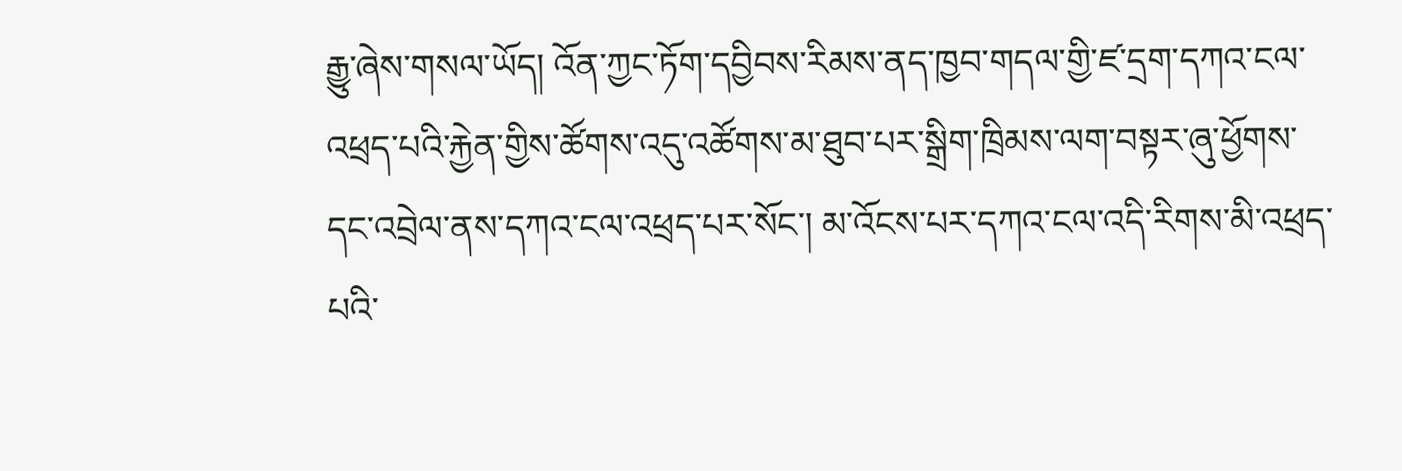རྒྱུ་ཞེས་གསལ་ཡོད། འོན་ཀྱང་ཏོག་དབྱིབས་རིམས་ནད་ཁྱབ་གདལ་གྱི་ཛ་དྲག་དཀའ་ངལ་འཕྲད་པའི་རྐྱེན་གྱིས་ཚོགས་འདུ་འཚོགས་མ་ཐུབ་པར་སྒྲིག་ཁྲིམས་ལག་བསྟར་ཞུ་ཕྱོགས་དང་འབྲེལ་ནས་དཀའ་ངལ་འཕྲད་པར་སོང་། མ་འོངས་པར་དཀའ་ངལ་འདི་རིགས་མི་འཕྲད་པའི་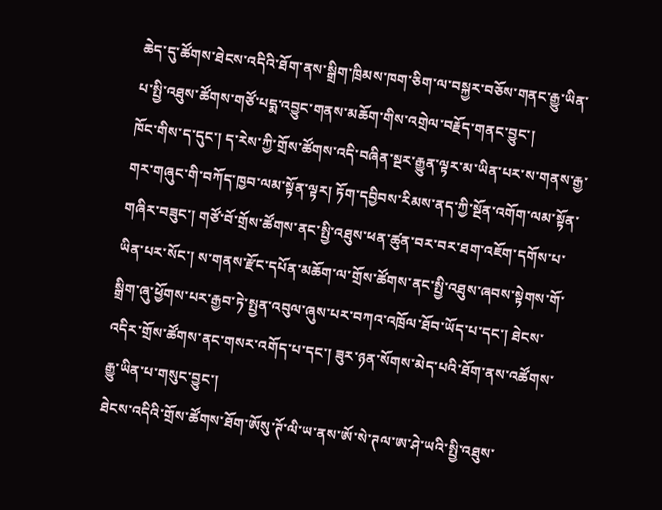ཆེད་དུ་ཚོགས་ཐེངས་འདིའི་ཐོག་ནས་སྒྲིག་ཁྲིམས་ཁག་ཅིག་ལ་བསྐྱར་བཅོས་གནང་རྒྱུ་ཡིན་པ་སྤྱི་འཐུས་ཚོགས་གཙོ་པདྨ་འབྱུང་གནས་མཆོག་གིས་འགྲེལ་བརྗོད་གནང་བྱུང་།
ཁོང་གིས་ད་དུང་། ད་རེས་ཀྱི་གྲོས་ཚོགས་འདི་བཞིན་སྔར་རྒྱུན་ལྟར་མ་ཡིན་པར་ས་གནས་རྒྱ་གར་གཞུང་གི་བཀོད་ཁྱབ་ལམ་སྟོན་ལྟར། ཏོག་དབྱིབས་རིམས་ནད་ཀྱི་སྔོན་འགོག་ལམ་སྟོན་གཞིར་བཟུང་། གཙོ་བོ་གྲོས་ཚོགས་ནང་སྤྱི་འཐུས་ཕན་ཚུན་བར་བར་ཐག་འཇོག་དགོས་པ་ཡིན་པར་སོང་། ས་གནས་རྫོང་དཔོན་མཆོག་ལ་གྲོས་ཚོགས་ནང་སྤྱི་འཐུས་ཞབས་སྟེགས་གོ་སྒྲིག་ཞུ་ཕྱོགས་པར་རྒྱབ་ཏེ་སྤྱན་འབུལ་ཞུས་པར་བཀའ་འཁྲོལ་ཐོབ་ཡོད་པ་དང་། ཐེངས་འདིར་གྲོས་ཚོགས་ནང་གསར་འགོད་པ་དང་། ཟུར་ཉན་སོགས་མེད་པའི་ཐོག་ནས་འཚོགས་རྒྱུ་ཡིན་པ་གསུང་བྱུང་།
ཐེངས་འདིའི་གྲོས་ཚོགས་ཐོག་ཨོསུ་ཊོ་ལི་ཡ་ནས་ཨོ་སེ་ཊལ་ཨ་ཤེ་ཡའི་སྤྱི་འཐུས་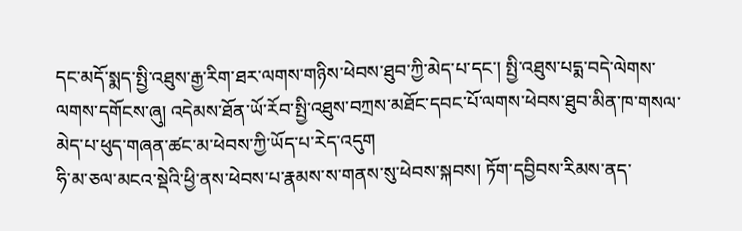དང་མདོ་སྨད་སྤྱི་འཐུས་རྒྱ་རིག་ཐར་ལགས་གཉིས་ཕེབས་ཐུབ་ཀྱི་མེད་པ་དང་། སྤྱི་འཐུས་པདྨ་བདེ་ལེགས་ལགས་དགོངས་ཞུ། འདེམས་ཐོན་ཡོ་རོབ་སྤྱི་འཐུས་བཀྲས་མཐོང་དབང་པོ་ལགས་ཕེབས་ཐུབ་མིན་ཁ་གསལ་མེད་པ་ཕུད་གཞན་ཚང་མ་ཕེབས་ཀྱི་ཡོད་པ་རེད་འདུག
ཧི་མ་ཅལ་མངའ་སྡེའི་ཕྱི་ནས་ཕེབས་པ་རྣམས་ས་གནས་སུ་ཕེབས་སྐབས། ཏོག་དབྱིབས་རིམས་ནད་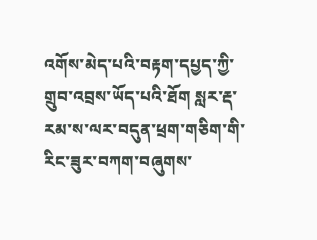འགོས་མེད་པའི་བརྟག་དཔྱད་ཀྱི་གྲུབ་འབྲས་ཡོད་པའི་ཐོག སླར་རྡ་རམ་ས་ལར་བདུན་ཕྲག་གཅིག་གི་རིང་ཟུར་བཀག་བཞུགས་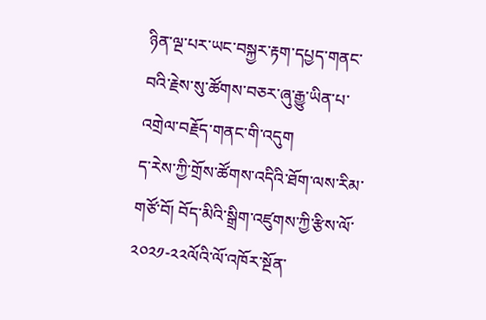ཉིན་ལྔ་པར་ཡང་བསྐྱར་རྟག་དཔྱད་གནང་བའི་རྗེས་སུ་ཚོགས་བཅར་ཞུ་རྒྱུ་ཡིན་པ་འགྲེལ་བརྗོད་གནང་གི་འདུག
ད་རེས་ཀྱི་གྲོས་ཚོགས་འདིའི་ཐོག་ལས་རིམ་གཙོ་བོ། བོད་མིའི་སྒྲིག་འཛུགས་ཀྱི་རྩིས་ལོ་༢༠༢༡-༢༢ལོའི་ལོ་འཁོར་སྔོན་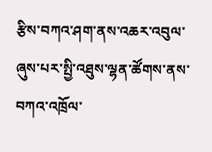རྩིས་བཀའ་ཤག་ནས་འཆར་འབུལ་ཞུས་པར་སྤྱི་འཐུས་ལྷན་ཚོགས་ནས་བཀའ་འཁྲོལ་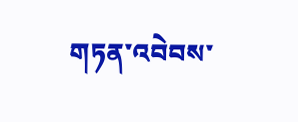གཏན་འབེབས་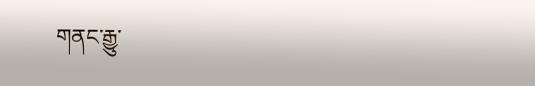གནང་རྒྱུ་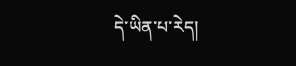དེ་ཡིན་པ་རེད།